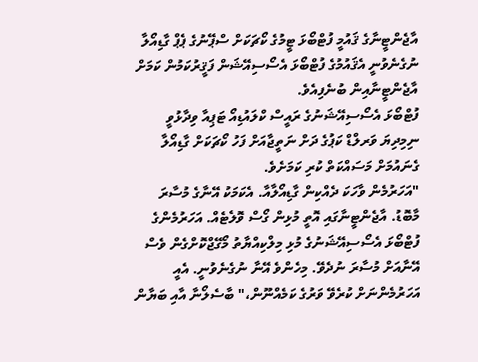އާޖެންޓީނާގެ ޤައުމީ ފުޓްބޯޅަ ޓީމުގެ ކޯޗަކަށް ސްޕޭނުގެ ޕެޕް ގާޑިއޯލާ ނުގެނެވުނީ އެޤައުމުގެ ފުޓްބޯޅަ އެސޯސިއޭޝަން ފަޤީރުކަމުން ކަމަށް އާޖެންޓީނާއިން ބުނެފިއެވެ.
ފުޓްބޯޅަ އެސޯސިއޭޝަނުގެ ރައީސް ކްލައުޑިއޯ ޓަޕިއާ ވިދާޅުވީ ނިމިދިޔަ ވަރލްޑް ކަޕުގެ ދަށް ނަތީޖާއަށް ފަހު ކޯޗަކަށް ގާޑިއޯލާ ގެނައުމަށް މަސައްކަތް ކުރި ކަމަށެވެ.
"އަހަރުމެން ވާހަކަ ދެއްކިން ގާޑިއޯލާއާ. އެކަމަކު އޭނާގެ މުސާރަ މާބޮޑު. އާޖެންޓީނާގައި އޮތީ މުޅިން ގޯސް ވޮލެޓެއް. އަހަރުމެންގެ ފުޓްބޯޅަ އެސޯސިއޭޝަނުގެ މުޅި މިލްކިއްޔާތު މޯގޭޖްކޮށްގެން ވެސް އޭނާއަށް މުސާރަ ނުދެވޭ. މިހެންވެ އޭނާ ނުގެނެވުނީ. އެއީ އަހަރުމެންނަށް ކުރެވޭ ވަރުގެ ކަމެއްނޫން،" ބާސެލޯނާ އާއި ބަޔާން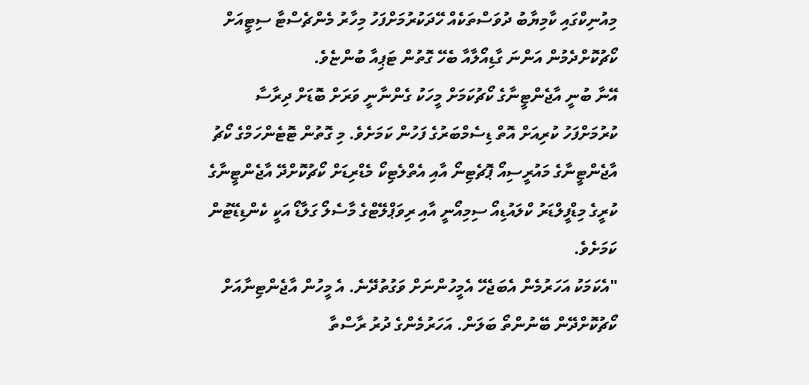މިއުނިކްގައި ކާމިޔާބު ދުވަސްތަކެއް ހޭދަކުރުމަށްފަހު މިހާރު މެންޗެސްޓާ ސިޓީއަށް ކޯޗުކޮށްދެމުން އަންނަ ގާޑިއޯލާއާ ބެހޭ ގޮތުން ޓަޕިއާ ބުންޏެވެ.
އޭނާ ބުނީ އާޖެންޓީނާގެ ކޯޗުކަމަށް މީހަކު ގެންނާނީ ވަރަށް ބޮޑަށް ދިރާސާ ކުރުމަށްފަހު ކުރިއަށް އޮތް ޑިސެމްބަރުގެ ފަހުން ކަމަށެވެ. މި ގޮތުން ޓޮޓެންހަމްގެ ކޯޗު އާޖެންޓީނާގެ މައުރީސިއޯ ޕޮޗެޓިނޯ އާއި އެތްލެޓިކޯ މެޑްރިޑަށް ކޯޗުކޮށްދޭ އާޖެންޓީނާގެ ކުރީގެ މިޑްފީލްޑަރު ކްލައުޑިއޯ ސިމިއޯނީ އާއި ރިވަޕްލޭޓްގެ މާސެލޯ ގަލާޑޯ އަކީ ކެންޑިޑޭޓުން ކަމަށެވެ.
"އެކަމަކު އަހަރުމެން އެބަޖެހޭ އެމީހުންނަށް ވަގުތުދޭނެ. އެ މީހުން އާޖެންޓިނާއަށް ކޯޗުކޮށްދޭން ބޭނުންތޯ ބަލަން. އަހަރުމެންގެ ދުރު ރާސްތާ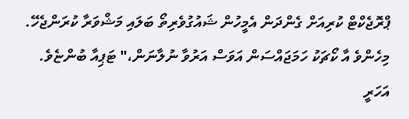ޕްރޮޖެކްޓް ކުރިއަށް ގެންދަން އެމީހުން ޝައުގުވެރިތޯ ބަލައި މަޝްވަރާ ކުރަންޖެހޭ. މިހެންވެ އާ ކޯޗަކު ހަމަޖައްސަން އަވަސް އަރުވާ ނުލާނަން،" ޓަޕިއާ ބުންޏެވެ.
އަހަރީ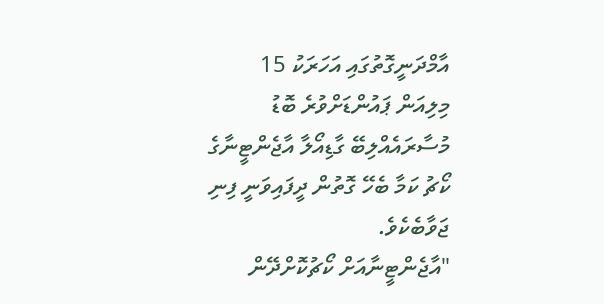އާމްދަނީގޮތުގައި އަހަރަކު 15 މިލިއަން ޕައުންޑަށްވުރެ ބޮޑު މުސާރައެއްލިބޭ ގާޑިއޯލާ އާޖެންޓީނާގެ ކޯޗު ކަމާ ބެހޭ ގޮތުން ދީފައިވަނީ ފިނި ޖަވާބެކެވެ.
"އާޖެންޓީނާއަށް ކޯޗުކޮށްދޭން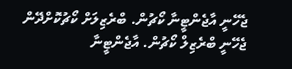ޖެހޭނީ އާޖެންޓީނާ ކޯޗުން. ބްރެޒިލަށް ކޯޗުކޮށްދޭން ޖެހޭނީ ބްރެޒިލް ކޯޗުން. އާޖެންޓީނާ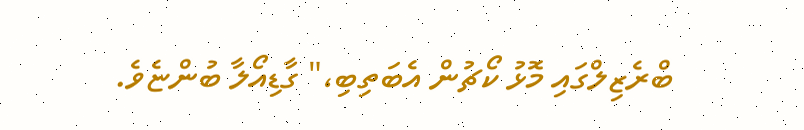ބްރެޒިލްގައި މޮޅު ކޯޗުން އެބަތިބި،" ގާޑިއޯލާ ބުންޏެވެ.